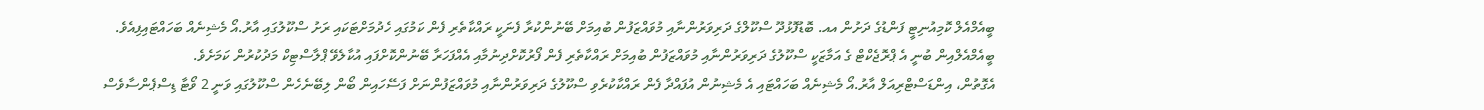ބީއެމްއެލް ކޮމިއުނިޓީ ފަންޑުގެ ދަށުން އއ. ބޮޑުފޮޅުދޫ ސްކޫލްގެ ދަރިވަރުންނާއި މުވައްޒަފުން ބުއިމަށް ބޭނުންކުރާ ފެނަކީ ރައްކާތެރި ފެން ކަމުގައި ހެދުމަށްޓަކައި ރަށު ސްކޫލުގައި އާރު.އޯ މެޝިނެއް ބަހައްޓައިފިއެވެ.
ބީއެމްއެލްއިން ބުނީ އެ ޕްރޮޖެކްޓް ގެ އަމާޒަކީ ސްކޫލުގެ ދަރިވަރުންނާއި މުވައްޒަފުން ބުއިމަށް ރައްކާތެރި ފެން ފޯރުކޮށްދިނުމާއި އެއްފަހަރާ ބޭނުންކޮށްފައި އުކާލެވޭ ޕްލާސްޓިކް މަދުކުރުން ކަމަށެވެ.
އެގޮތުން، އިންޑަސްޓްރިއަލް އާރު.އޯ މެޝިނެއް ބަހައްޓައި އެ މެޝިނުން އުފައްދާ ފެން ރައްކާކުރެވި ސްކޫލުގެ ދަރިވަރުންނާއި މުވައްޒަފުންނަށް ފަސޭހައިން ބޯން ލިބޭނެހެން ސްކޫލުގައި ވަނީ 2 ވޯޓާ ޑިސްޕެންސާވެސް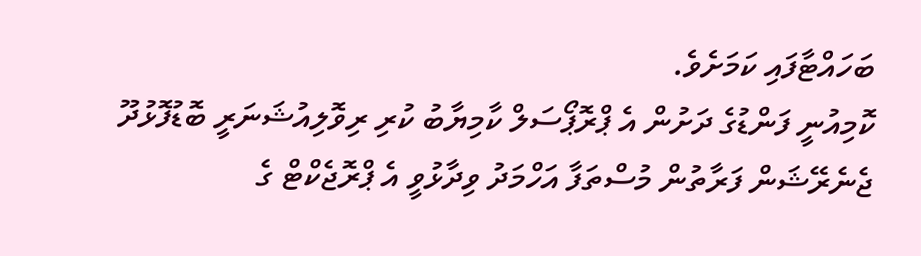ބަހައްޓާފައި ކަމަށެވެ.
ކޮމިއުނީ ފަންޑުގެ ދަށުން އެ ޕްރޮޕޯސަލް ކާމިޔާބު ކުރި ރިވޮލިއުޝަނަރީ ބޮޑުފޮޅުދޫ ޖެނެރޭޝަން ފަރާތުން މުސްތަފާ އަހްމަދު ވިދާޅުވީ އެ ޕްރޮޖެކްޓް ގެ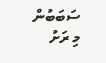ސަބަބުން މި ރަށު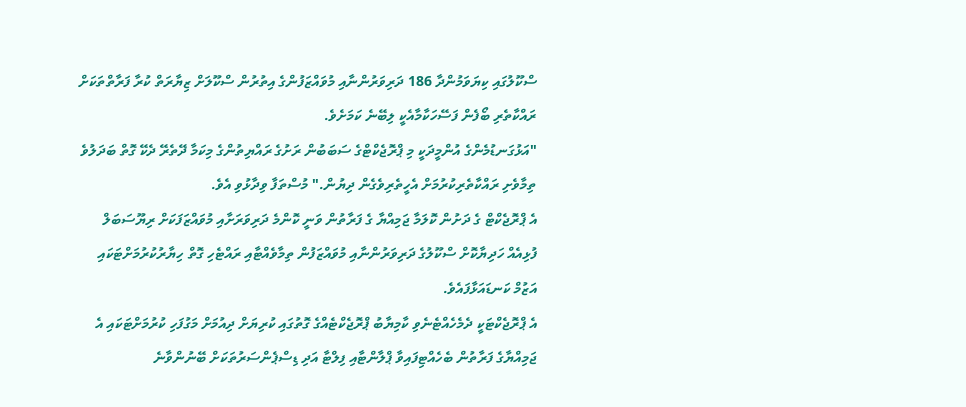ސްކޫލުގައި ކިޔަވަމުންދާ 186 ދަރިވަރުންނާއި މުވައްޒަފުންގެ އިތުރުން ސްކޫލަށް ޒިޔާރަތް ކުރާ ފަރާތްތަކަށް ރައްކާތެރި ބޯފެން ފަސޭހަކާމާއެކީ ލިބޭނެ ކަމަށެވެ.
"އަޅުގަނޑުމެންގެ އުންމީދަކީ މި ޕްރޮޖެކްޓްގެ ސަބަބުން ރަށުގެ ރައްޔިތުންގެ މިކަމާ ދޭތެރޭ ދެކޭ ގޮތް ބަދަލުވެ ތިމާވެށި ރައްކާތެރިކުރުމަށް އެހީތެރިވެގެން ދިޔުން." މުސްތަފާ ވިދާޅުވި އެވެ.
އެ ޕްރޮޖެކްޓް ގެ ދަށުން ކޮލަމާ ޖަމިއްޔާ ގެ ފަރާތުން ވަނީ ކޮންމެ ދަރިވަރަށާއި މުވައްޒަފަކަށް ރިޔޫސަބަލް ފުޅިއެއް ހަދިޔާކޮށް ސްކޫލުގެ ދަރިވަރުންނާއި މުވައްޒަފުން ތިމާވެއްޓާއި ރައްޓެހި ގޮތް ހިޔާރުކުރުމަށްޓަކައި އަޒުމް ކަނޑައަޅާފައެވެ.
އެ ޕްރޮޖެކްޓަކީ ދެމެހެއްޓެނެވި ކާމިޔާބު ޕްރޮޖެކްޓެއްގެ ގޮތުގައި ކުރިޔަށް ދިއުމަށް މަގުފަހި ކުރުމަށްޓަކައި އެ ޖަމިއްޔާގެ ފަރާތުން ބެހެއްޓިފައިވާ ޕްލާންޓާއި ފިލްޓާ އަދި ޑިސްޕެންސަރުތަކަށް ބޭނުންވާނެ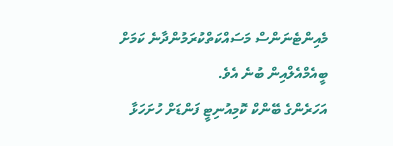މެއިންޓެނަންސް މަސައްކަތްކުރަމުންދާނެ ކަމަށް ބީއެމްއެލްއިން ބުނެ އެވެ.
އަހަރެންގެ ބޭންކް ކޮމިއުނިޓީ ފަންޑަށް ހުށަހަޅާ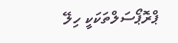ޕްރޮޕޯސަލްތަކަކީ ހިލޭ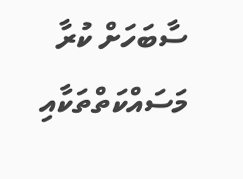ސާބަހަށް ކުރާ މަސައްކަތްތަކާއި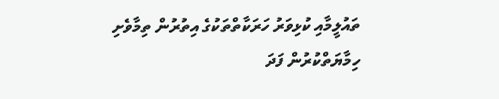ތައުލީމާއި ކުޅިވަރު ހަރަކާތްތަކުގެ އިތުރުން ތިމާވެށި ހިމާޔަތްކުރުން ފަދަ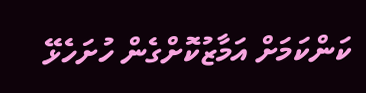ކަންކަމަށް އަމާޒުކޮށްގެން ހުށަހެޅޭ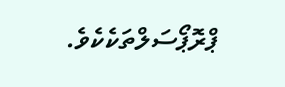ޕްރޮޕޯސަލްތަކެކެވެ.